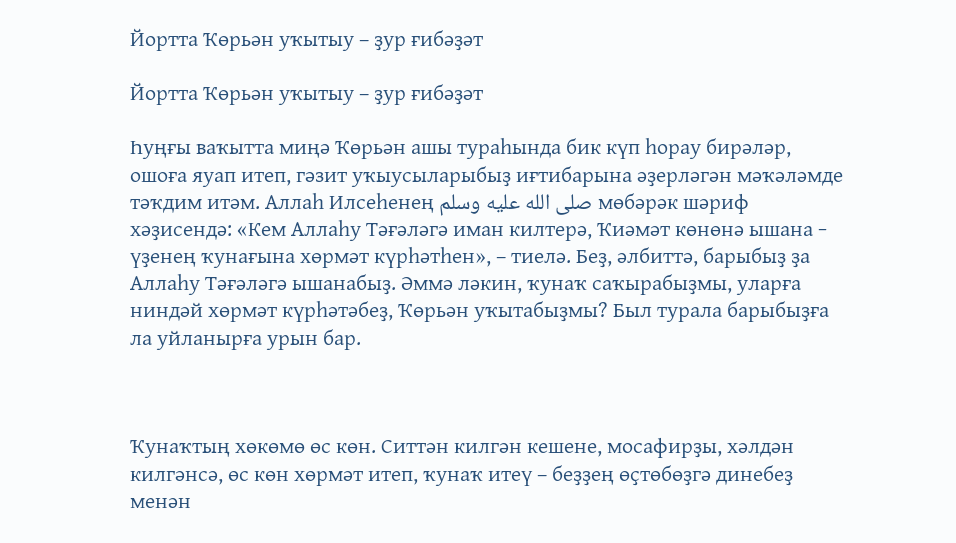Йортта Ҡөрьән уҡытыу – ҙур ғибәҙәт

Йортта Ҡөрьән уҡытыу – ҙур ғибәҙәт

Һуңғы ваҡытта миңә Ҡөрьән ашы тураһында бик күп һорау бирәләр, ошоға яуап итеп, гәзит уҡыусыларыбыҙ иғтибарына әҙерләгән мәҡәләмде тәҡдим итәм. Аллаһ Илсеһенең صلى الله عليه وسلم мөбәрәк шәриф хәҙисендә: «Кем Аллаһу Тәғәләгә иман килтерә, Ҡиәмәт көнөнә ышана − үҙенең ҡунағына хөрмәт күрһәтһен», – тиелә. Беҙ, әлбиттә, барыбыҙ ҙа Аллаһу Тәғәләгә ышанабыҙ. Әммә ләкин, ҡунаҡ саҡырабыҙмы, уларға ниндәй хөрмәт күрһәтәбеҙ, Ҡөрьән уҡытабыҙмы? Был турала барыбыҙға ла уйланырға урын бар.



Ҡунаҡтың хөкөмө өс көн. Ситтән килгән кешене, мосафирҙы, хәлдән килгәнсә, өс көн хөрмәт итеп, ҡунаҡ итеү – беҙҙең өҫтөбөҙгә динебеҙ менән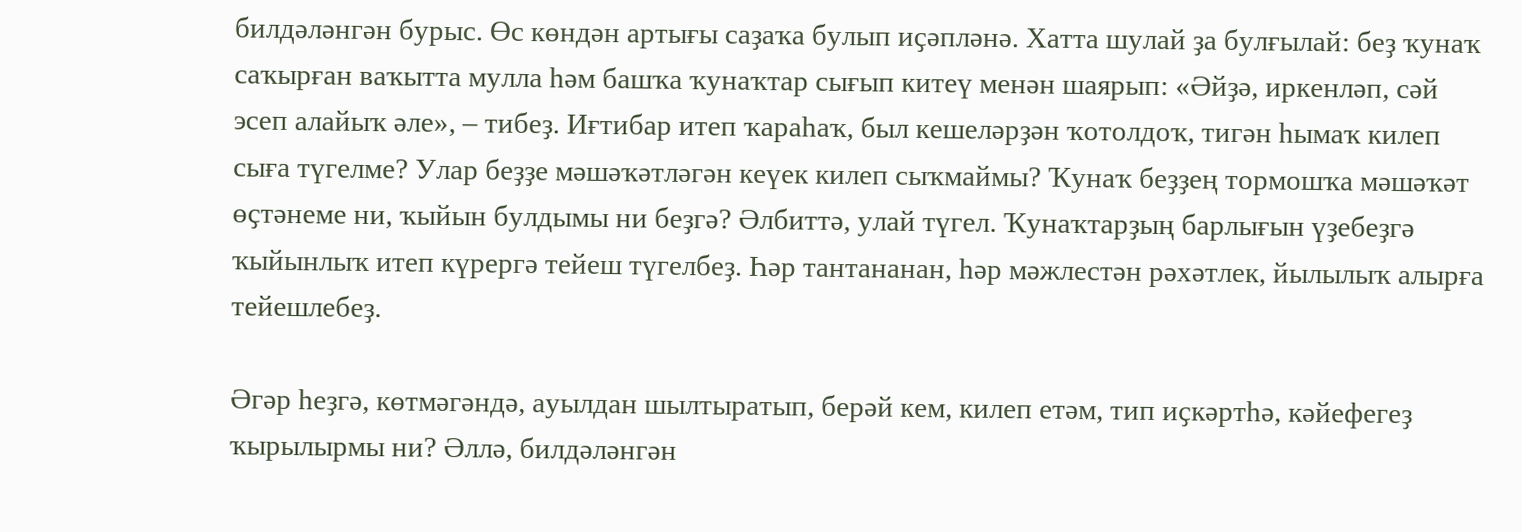билдәләнгән бурыс. Өс көндән артығы саҙаҡа булып иҫәпләнә. Хатта шулай ҙа булғылай: беҙ ҡунаҡ саҡырған ваҡытта мулла һәм башҡа ҡунаҡтар сығып китеү менән шаярып: «Әйҙә, иркенләп, сәй эсеп алайыҡ әле», – тибеҙ. Иғтибар итеп ҡараһаҡ, был кешеләрҙән ҡотолдоҡ, тигән һымаҡ килеп сыға түгелме? Улар беҙҙе мәшәҡәтләгән кеүек килеп сыҡмаймы? Ҡунаҡ беҙҙең тормошҡа мәшәҡәт өҫтәнеме ни, ҡыйын булдымы ни беҙгә? Әлбиттә, улай түгел. Ҡунаҡтарҙың барлығын үҙебеҙгә ҡыйынлыҡ итеп күрергә тейеш түгелбеҙ. Һәр тантананан, һәр мәжлестән рәхәтлек, йылылыҡ алырға тейешлебеҙ.

Әгәр һеҙгә, көтмәгәндә, ауылдан шылтыратып, берәй кем, килеп етәм, тип иҫкәртһә, кәйефегеҙ ҡырылырмы ни? Әллә, билдәләнгән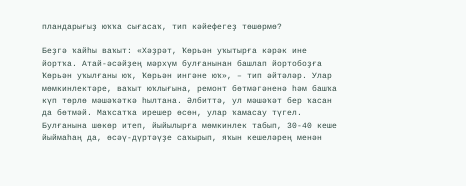пландарығыҙ юҡҡа сығасаҡ, тип кәйефегеҙ төшөрмө?

Беҙгә ҡайһы ваҡыт: «Хәҙрәт, Ҡөрьән уҡытырға кәрәк ине йортҡа. Атай-әсәйҙең мәрхүм булғанынан башлап йортобоҙға Ҡөрьән уҡылғаны юҡ, Ҡөрьән ингәне юҡ», – тип әйтәләр. Улар мөмкинлектәре, ваҡыт юҡлығына, ремонт бөтмәгәненә һәм башҡа күп төрлө мәшәҡәткә һылтана. Әлбиттә, ул мәшәҡәт бер ҡасан да бөтмәй. Маҡсатҡа ирешер өсөн, улар ҡамасау түгел. Булғанына шөкөр итеп, йыйылырға мөмкинлек табып, 30-40 кеше йыймаһаң да, өсәү-дүртәүҙе саҡырып, яҡын кешеләрең менән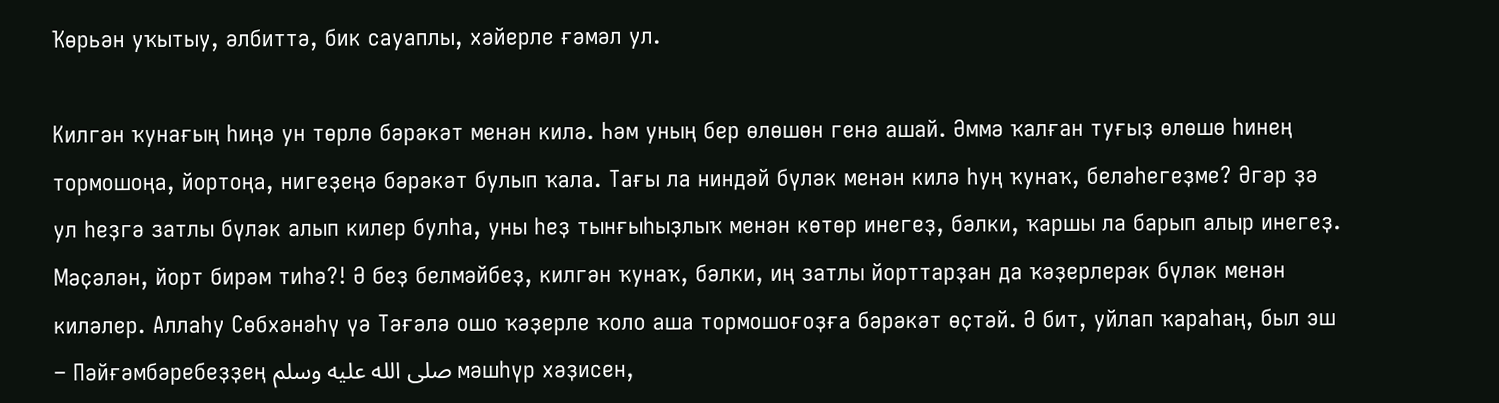Ҡөрьән уҡытыу, әлбиттә, бик сауаплы, хәйерле ғәмәл ул.

Килгән ҡунағың һиңә ун төрлө бәрәкәт менән килә. Һәм уның бер өлөшөн генә ашай. Әммә ҡалған туғыҙ өлөшө һинең тормошоңа, йортоңа, нигеҙеңә бәрәкәт булып ҡала. Тағы ла ниндәй бүләк менән килә һуң ҡунаҡ, беләһегеҙме? Әгәр ҙә ул һеҙгә затлы бүләк алып килер булһа, уны һеҙ тынғыһыҙлыҡ менән көтөр инегеҙ, бәлки, ҡаршы ла барып алыр инегеҙ. Мәҫәлән, йорт бирәм тиһә?! Ә беҙ белмәйбеҙ, килгән ҡунаҡ, бәлки, иң затлы йорттарҙан да ҡәҙерлерәк бүләк менән киләлер. Аллаһу Сөбхәнәһү үә Тәғәлә ошо ҡәҙерле ҡоло аша тормошоғоҙға бәрәкәт өҫтәй. Ә бит, уйлап ҡараһаң, был эш – Пәйғәмбәребеҙҙең صلى الله عليه وسلم мәшһүр хәҙисен,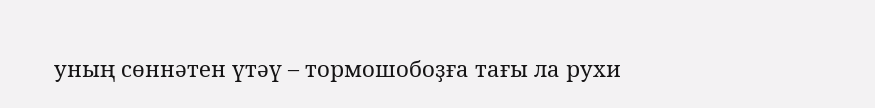уның сөннәтен үтәү – тормошобоҙға тағы ла рухи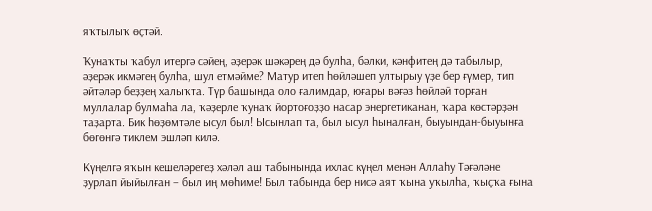яҡтылыҡ өҫтәй.

Ҡунаҡты ҡабул итергә сәйең, әҙерәк шәкәрең дә булһа, бәлки, кәнфитең дә табылыр, әҙерәк икмәгең булһа, шул етмәйме? Матур итеп һөйләшеп ултырыу үҙе бер ғүмер, тип әйтәләр беҙҙең халыҡта. Түр башында оло ғалимдар, юғары вәғәз һөйләй торған муллалар булмаһа ла, ҡәҙерле ҡунаҡ йортоғоҙҙо насар энергетиканан, ҡара көстәрҙән таҙарта. Бик һөҙөмтәле ысул был! Ысынлап та, был ысул һыналған, быуындан-быуынға бөгөнгә тиклем эшләп килә.

Күңелгә яҡын кешеләрегеҙ хәләл аш табынында ихлас күңел менән Аллаһу Тәғәләне ҙурлап йыйылған – был иң мөһиме! Был табында бер нисә аят ҡына уҡылһа, ҡыҫҡа ғына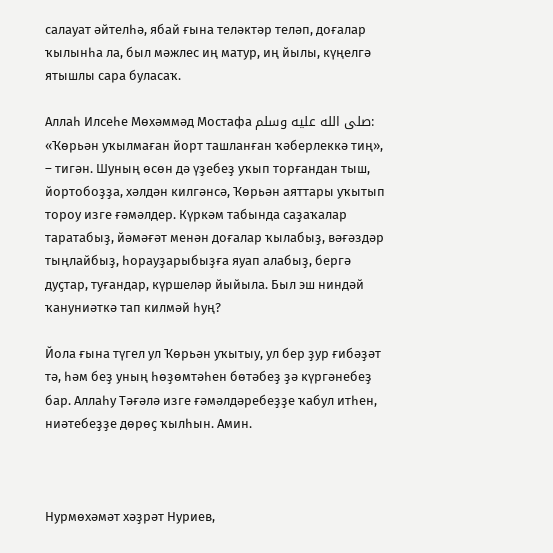салауат әйтелһә, ябай ғына теләктәр теләп, доғалар ҡылынһа ла, был мәжлес иң матур, иң йылы, күңелгә ятышлы сара буласаҡ.

Аллаһ Илсеһе Мөхәммәд Мостафа صلى الله عليه وسلم: «Ҡөрьән уҡылмаған йорт ташланған ҡәберлеккә тиң», – тигән. Шуның өсөн дә үҙебеҙ уҡып торғандан тыш, йортобоҙҙа, хәлдән килгәнсә, Ҡөрьән аяттары уҡытып тороу изге ғәмәлдер. Күркәм табында саҙаҡалар таратабыҙ, йәмәғәт менән доғалар ҡылабыҙ, вәғәздәр тыңлайбыҙ, һорауҙарыбыҙға яуап алабыҙ, бергә дуҫтар, туғандар, күршеләр йыйыла. Был эш ниндәй ҡануниәткә тап килмәй һуң?

Йола ғына түгел ул Ҡөрьән уҡытыу, ул бер ҙур ғибәҙәт тә, һәм беҙ уның һөҙөмтәһен бөтәбеҙ ҙә күргәнебеҙ бар. Аллаһу Тәғәлә изге ғәмәлдәребеҙҙе ҡабул итһен, ниәтебеҙҙе дөрөҫ ҡылһын. Амин.



Нурмөхәмәт хәҙрәт Нуриев,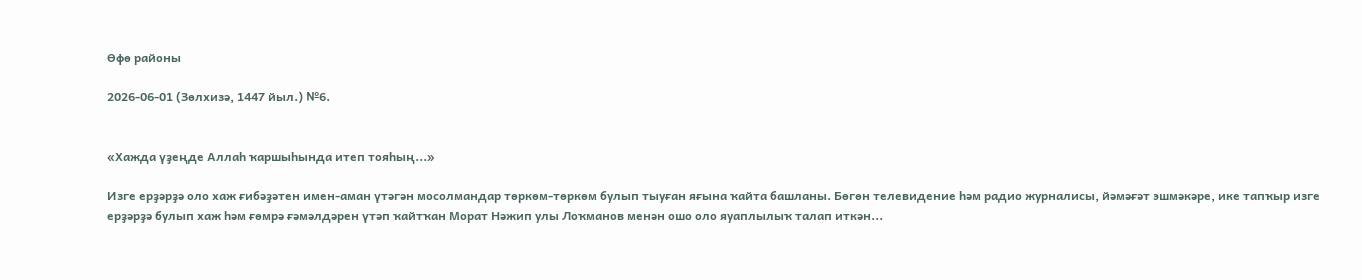Өфө районы

2026-06-01 (Зөлхизә, 1447 йыл.) №6.


«Хажда үҙеңде Аллаһ ҡаршыһында итеп тояһың...»

Изге ерҙәрҙә оло хаж ғибәҙәтен имен-аман үтәгән мосолмандар төркөм-төркөм булып тыуған яғына ҡайта башланы. Бөгөн телевидение һәм радио журналисы, йәмәғәт эшмәкәре, ике тапҡыр изге ерҙәрҙә булып хаж һәм ғөмрә ғәмәлдәрен үтәп ҡайтҡан Морат Нәжип улы Лоҡманов менән ошо оло яуаплылыҡ талап иткән...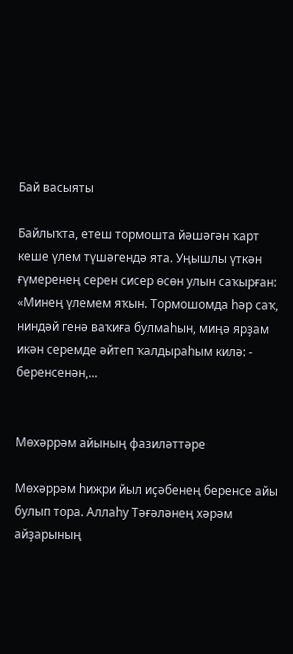Бай васыяты

Байлыҡта, етеш тормошта йәшәгән ҡарт кеше үлем түшәгендә ята. Уңышлы үткән ғүмеренең серен сисер өсөн улын саҡырған: «Минең үлемем яҡын. Тормошомда һәр саҡ, ниндәй генә ваҡиға булмаһын, миңә ярҙам икән серемде әйтеп ҡалдыраһым килә: -        беренсенән,...


Мөхәррәм айының фазиләттәре

Мөхәррәм һижри йыл иҫәбенең беренсе айы булып тора. Аллаһу Тәғәләнең хәрәм айҙарының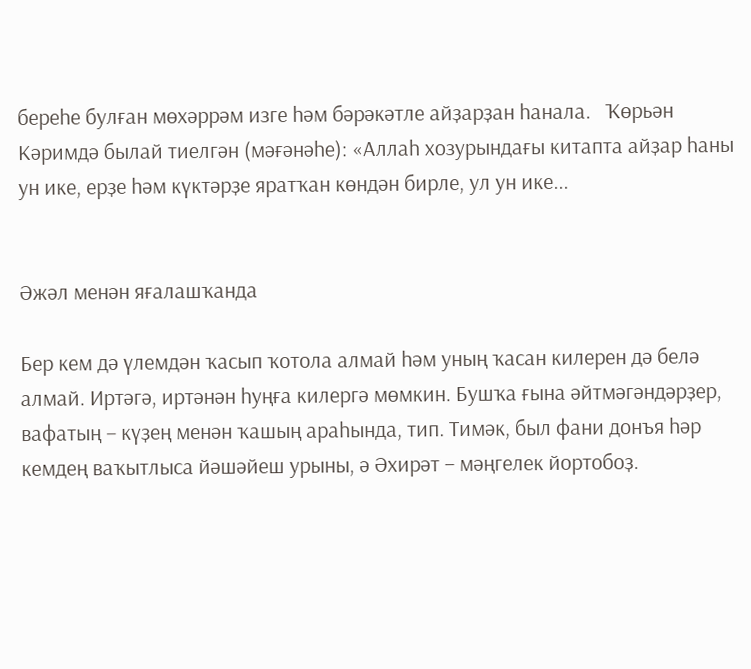береһе булған мөхәррәм изге һәм бәрәкәтле айҙарҙан һанала.   Ҡөрьән Кәримдә былай тиелгән (мәғәнәһе): «Аллаһ хозурындағы китапта айҙар һаны ун ике, ерҙе һәм күктәрҙе яратҡан көндән бирле, ул ун ике...


Әжәл менән яғалашҡанда

Бер кем дә үлемдән ҡасып ҡотола алмай һәм уның ҡасан килерен дә белә алмай. Иртәгә, иртәнән һуңға килергә мөмкин. Бушҡа ғына әйтмәгәндәрҙер, вафатың − күҙең менән ҡашың араһында, тип. Тимәк, был фани донъя һәр кемдең ваҡытлыса йәшәйеш урыны, ә Әхирәт – мәңгелек йортобоҙ.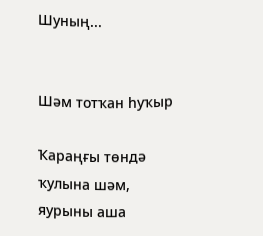Шуның...


Шәм тотҡан һуҡыр

Ҡараңғы төндә ҡулына шәм, яурыны аша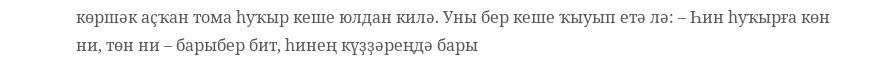көршәк аҫҡан тома һуҡыр кеше юлдан килә. Уны бер кеше ҡыуып етә лә: – Һин һуҡырға көн ни, төн ни – барыбер бит, һинең күҙҙәреңдә бары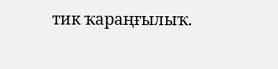тик ҡараңғылыҡ.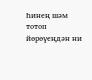Һинең шәм тотоп йөрөүеңдән ни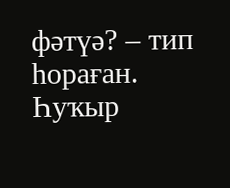фәтүә? – тип һораған. Һуҡыр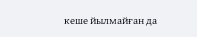кеше йылмайған да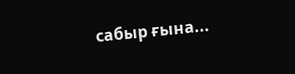сабыр ғына...